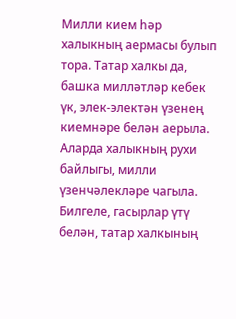Милли кием һәр халыкның аермасы булып тора. Татар халкы да, башка милләтләр кебек үк, элек-электән үзенең киемнәре белән аерыла. Аларда халыкның рухи байлыгы, милли үзенчәлекләре чагыла.
Билгеле, гасырлар үтү белән, татар халкының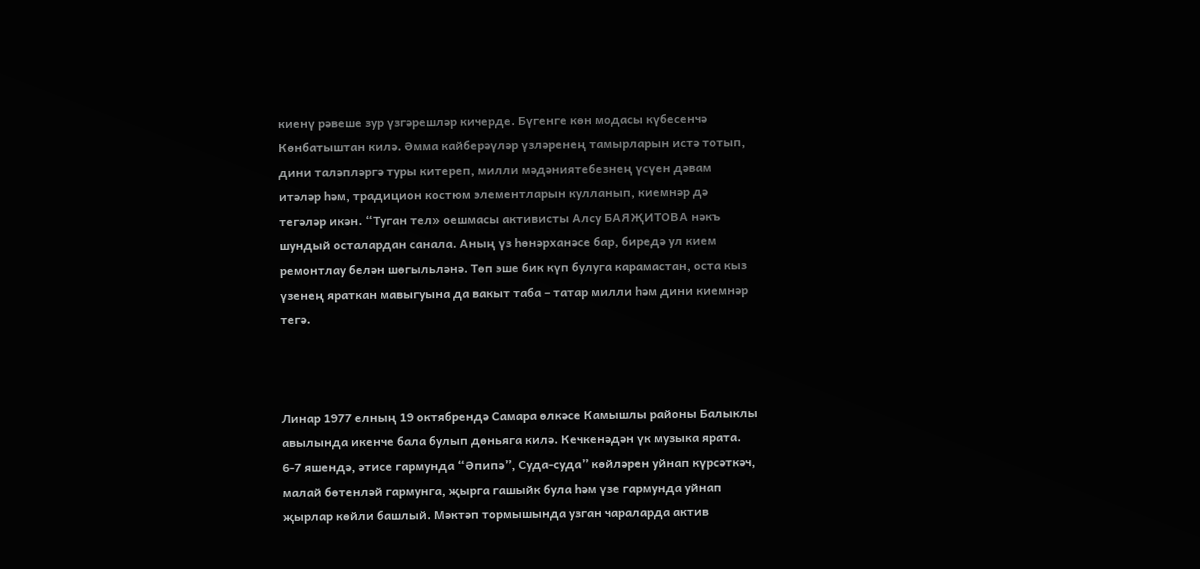киенү рәвеше зур үзгәрешләр кичерде. Бүгенге көн модасы күбесенчә Көнбатыштан килә. Әмма кайберәүләр үзләренең тамырларын истә тотып, дини таләпләргә туры китереп, милли мәдәниятебезнең үсүен дәвам итәләр һәм, традицион костюм элементларын кулланып, киемнәр дә тегәләр икән. “Туган тел» оешмасы активисты Алсу БАЯҖИТОВА нәкъ шундый осталардан санала. Аның үз һөнәрханәсе бар, биредә ул кием ремонтлау белән шөгыльләнә. Төп эше бик күп булуга карамастан, оста кыз үзенең яраткан мавыгуына да вакыт таба – татар милли һәм дини киемнәр тегә.



Линар 1977 елның 19 октябрендә Самара өлкәсе Камышлы районы Балыклы авылында икенче бала булып дөньяга килә. Кечкенәдән үк музыка ярата. 6-7 яшендә, әтисе гармунда “Әпипә”, Суда-суда” көйләрен уйнап күрсәткәч, малай бөтенләй гармунга, җырга гашыйк була һәм үзе гармунда уйнап җырлар көйли башлый. Мәктәп тормышында узган чараларда актив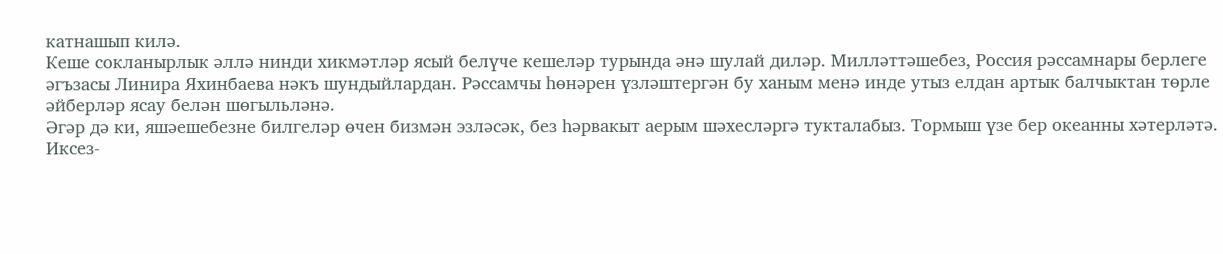катнашып килә.
Кеше сокланырлык әллә нинди хикмәтләр ясый белүче кешеләр турында әнә шулай диләр. Милләттәшебез, Россия рәссамнары берлеге әгъзасы Линира Яхинбаева нәкъ шундыйлардан. Рәссамчы һөнәрен үзләштергән бу ханым менә инде утыз елдан артык балчыктан төрле әйберләр ясау белән шөгыльләнә.
Әгәр дә ки, яшәешебезне билгеләр өчен бизмән эзләсәк, без һәрвакыт аерым шәхесләргә тукталабыз. Тормыш үзе бер океанны хәтерләтә. Иксез-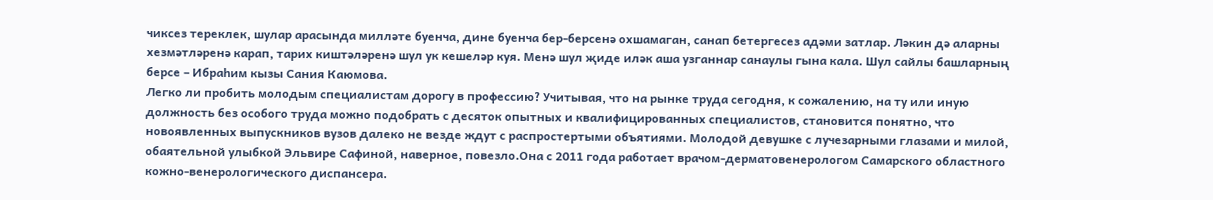чиксез тереклек, шулар арасында милләте буенча, дине буенча бер-берсенә охшамаган, санап бетергесез адәми затлар. Ләкин дә аларны хезмәтләренә карап, тарих киштәләренә шул ук кешеләр куя. Менә шул җиде иләк аша узганнар санаулы гына кала. Шул сайлы башларның берсе – Ибраһим кызы Сания Каюмова.
Легко ли пробить молодым специалистам дорогу в профессию? Учитывая, что на рынке труда сегодня, к сожалению, на ту или иную должность без особого труда можно подобрать с десяток опытных и квалифицированных специалистов, становится понятно, что новоявленных выпускников вузов далеко не везде ждут с распростертыми объятиями. Молодой девушке с лучезарными глазами и милой, обаятельной улыбкой Эльвире Сафиной, наверное, повезло.Она с 2011 года работает врачом-дерматовенерологом Самарского областного кожно-венерологического диспансера.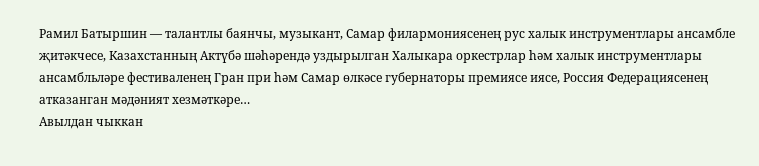Рамил Батыршин — талантлы баянчы, музыкант, Самар филармониясенең рус халык инструментлары ансамбле җитәкчесе, Казахстанның Актүбә шәһәрендә уздырылган Халыкара оркестрлар һәм халык инструментлары ансамбльләре фестиваленең Гран при һәм Самар өлкәсе губернаторы премиясе иясе, Россия Федерациясенең атказанган мәдәният хезмәткәре…
Авылдан чыккан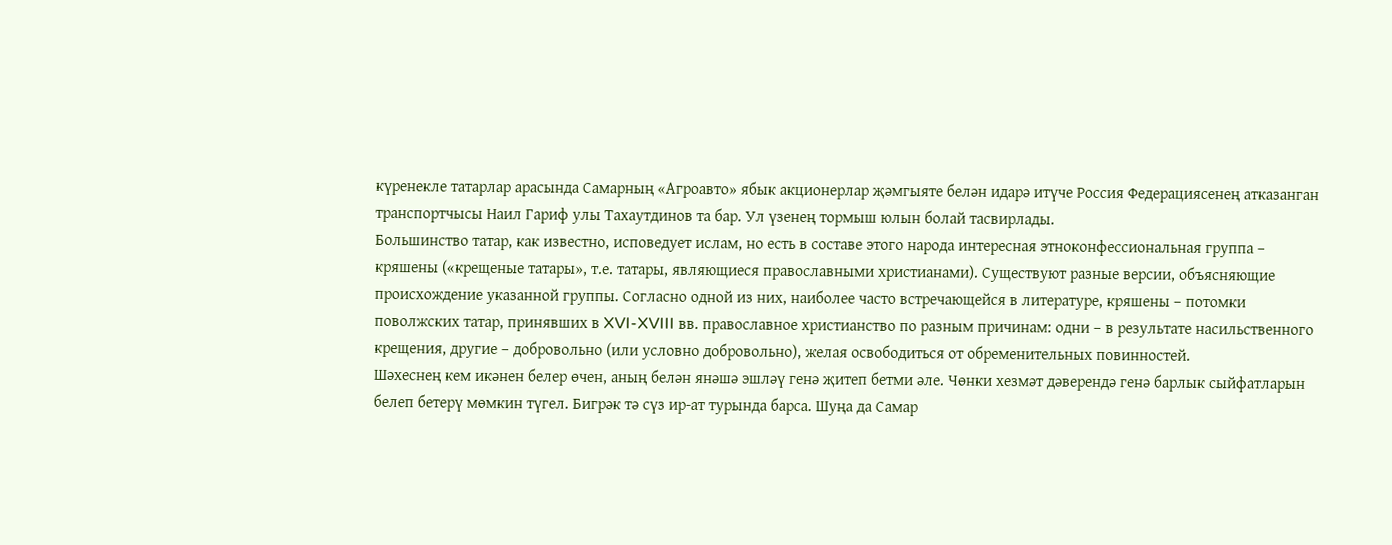күренекле татарлар арасында Самарның «Агроавто» ябык акционерлар җәмгыяте белән идарә итүче Россия Федерациясенең атказанган транспортчысы Наил Гариф улы Тахаутдинов та бар. Ул үзенең тормыш юлын болай тасвирлады.
Большинство татар, как известно, исповедует ислам, но есть в составе этого народа интересная этноконфессиональная группа – кряшены («крещеные татары», т.е. татары, являющиеся православными христианами). Существуют разные версии, объясняющие происхождение указанной группы. Согласно одной из них, наиболее часто встречающейся в литературе, кряшены – потомки поволжских татар, принявших в XVI-XVIII вв. православное христианство по разным причинам: одни – в результате насильственного крещения, другие – добровольно (или условно добровольно), желая освободиться от обременительных повинностей.
Шәхеснең кем икәнен белер өчен, аның белән янәшә эшләү генә җитеп бетми әле. Чөнки хезмәт дәверендә генә барлык сыйфатларын белеп бетерү мөмкин түгел. Бигрәк тә сүз ир-ат турында барса. Шуңа да Самар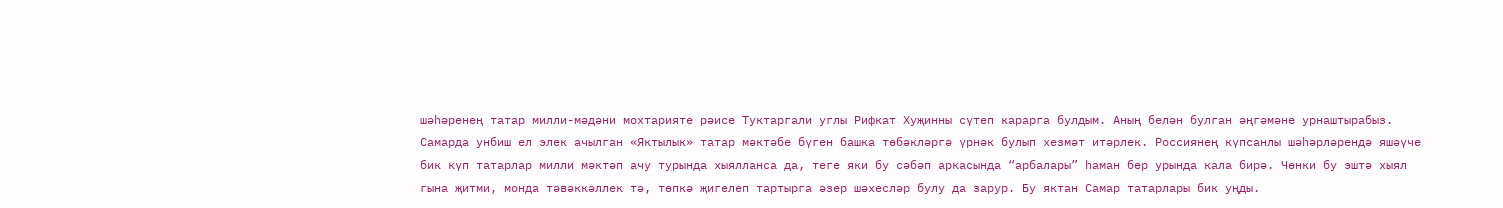шәһәренең татар милли-мәдәни мохтарияте рәисе Туктаргали углы Рифкат Хуҗинны сүтеп карарга булдым. Аның белән булган әңгәмәне урнаштырабыз.
Самарда унбиш ел элек ачылган «Яктылык» татар мәктәбе бүген башка төбәкләргә үрнәк булып хезмәт итәрлек. Россиянең күпсанлы шәһәрләрендә яшәүче бик күп татарлар милли мәктәп ачу турында хыялланса да, теге яки бу сәбәп аркасында “арбалары” һаман бер урында кала бирә. Чөнки бу эштә хыял гына җитми, монда тәвәккәллек тә, төпкә җигелеп тартырга әзер шәхесләр булу да зарур. Бу яктан Самар татарлары бик уңды.